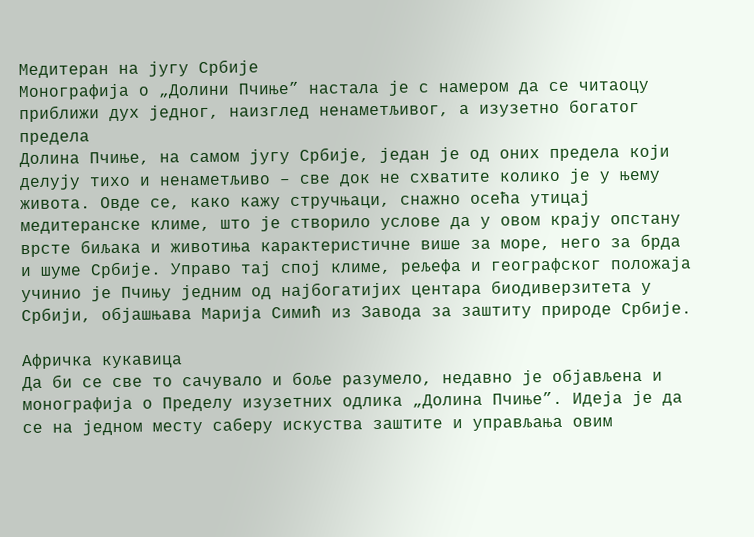Медитеран на југу Србије
Монографија о „Долини Пчиње” настала је с намером да се читаоцу приближи дух једног, наизглед ненаметљивог, а изузетно богатог предела
Долина Пчиње, на самом југу Србије, један је од оних предела који делују тихо и ненаметљиво – све док не схватите колико је у њему живота. Овде се, како кажу стручњаци, снажно осећа утицај медитеранске климе, што је створило услове да у овом крају опстану врсте биљака и животиња карактеристичне више за море, него за брда и шуме Србије. Управо тај спој климе, рељефа и географског положаја учинио је Пчињу једним од најбогатијих центара биодиверзитета у Србији, објашњава Марија Симић из Завода за заштиту природе Србије.

Афричка кукавица
Да би се све то сачувало и боље разумело, недавно је објављена и монографија о Предeлу изузетних одлика „Долина Пчиње”. Идеја је да се на једном месту саберу искуства заштите и управљања овим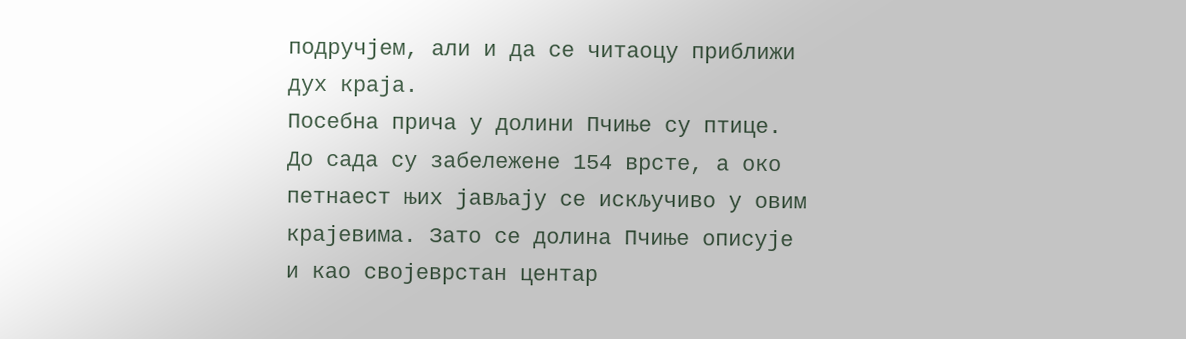подручјем, али и да се читаоцу приближи дух краја.
Посебна прича у долини Пчиње су птице. До сада су забележене 154 врсте, а око петнаест њих јављају се искључиво у овим крајевима. Зато се долина Пчиње описује и као својеврстан центар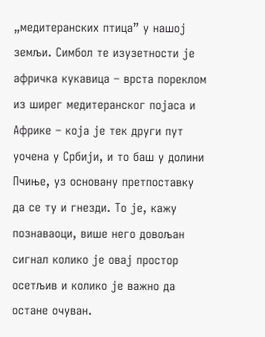„медитеранских птица” у нашој земљи. Симбол те изузетности је афричка кукавица – врста пореклом из ширег медитеранског појаса и Африке – која је тек други пут уочена у Србији, и то баш у долини Пчиње, уз основану претпоставку да се ту и гнезди. То је, кажу познаваоци, више него довољан сигнал колико је овај простор осетљив и колико је важно да остане очуван.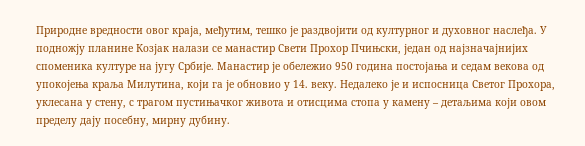Природне вредности овог краја, међутим, тешко је раздвојити од културног и духовног наслеђа. У подножју планине Козјак налази се манастир Свети Прохор Пчињски, један од најзначајнијих споменика културе на југу Србије. Манастир је обележио 950 година постојања и седам векова од упокојења краља Милутина, који га је обновио у 14. веку. Недалеко је и испосница Светог Прохора, уклесана у стену, с трагом пустињачког живота и отисцима стопа у камену – детаљима који овом пределу дају посебну, мирну дубину.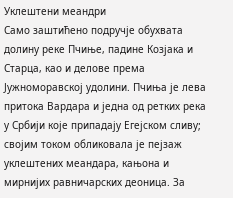Уклештени меандри
Само заштићено подручје обухвата долину реке Пчиње, падине Козјака и Старца, као и делове према Јужноморавској удолини. Пчиња је лева притока Вардара и једна од ретких река у Србији које припадају Егејском сливу; својим током обликовала је пејзаж уклештених меандара, кањона и мирнијих равничарских деоница. За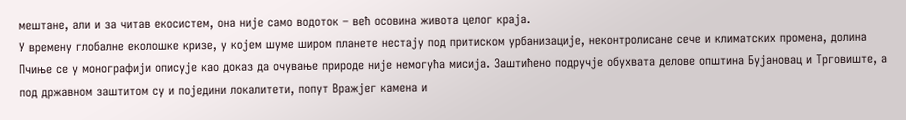мештане, али и за читав екосистем, она није само водоток – већ осовина живота целог краја.
У времену глобалне еколошке кризе, у којем шуме широм планете нестају под притиском урбанизације, неконтролисане сече и климатских промена, долина Пчиње се у монографији описује као доказ да очување природе није немогућа мисија. Заштићено подручје обухвата делове општина Бујановац и Трговиште, а под државном заштитом су и поједини локалитети, попут Вражјег камена и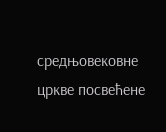средњовековне цркве посвећене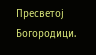Пресветој Богородици.